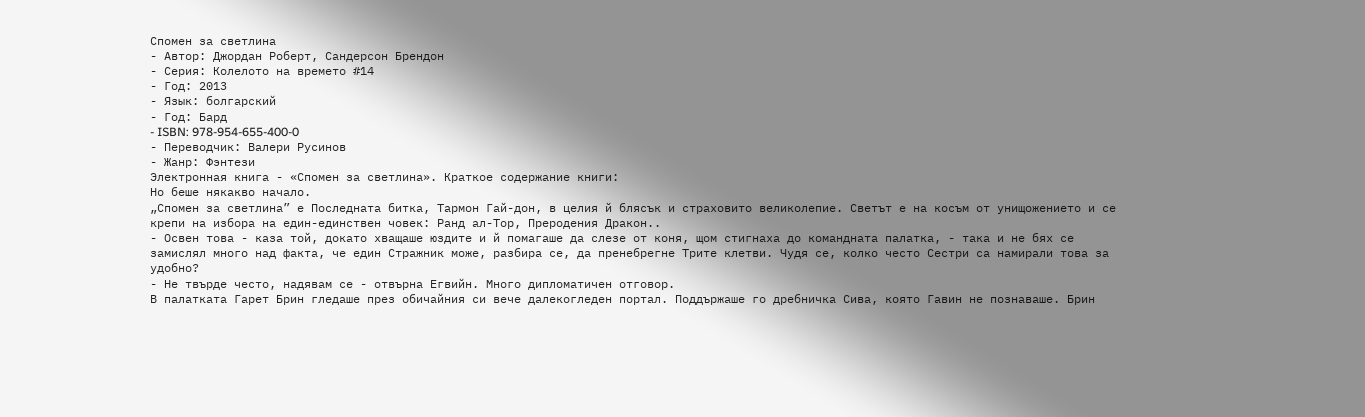Спомен за светлина
- Автор: Джордан Роберт, Сандерсон Брендон
- Серия: Колелото на времето #14
- Год: 2013
- Язык: болгарский
- Год: Бард
- ISBN: 978-954-655-400-0
- Переводчик: Валери Русинов
- Жанр: Фэнтези
Электронная книга - «Спомен за светлина». Краткое содержание книги:
Но беше някакво начало.
„Спомен за светлина” е Последната битка, Тармон Гай-дон, в целия й блясък и страховито великолепие. Светът е на косъм от унищожението и се крепи на избора на един-единствен човек: Ранд ал-Тор, Преродения Дракон..
- Освен това - каза той, докато хващаше юздите и й помагаше да слезе от коня, щом стигнаха до командната палатка, - така и не бях се замислял много над факта, че един Стражник може, разбира се, да пренебрегне Трите клетви. Чудя се, колко често Сестри са намирали това за удобно?
- Не твърде често, надявам се - отвърна Егвийн. Много дипломатичен отговор.
В палатката Гарет Брин гледаше през обичайния си вече далекогледен портал. Поддържаше го дребничка Сива, която Гавин не познаваше. Брин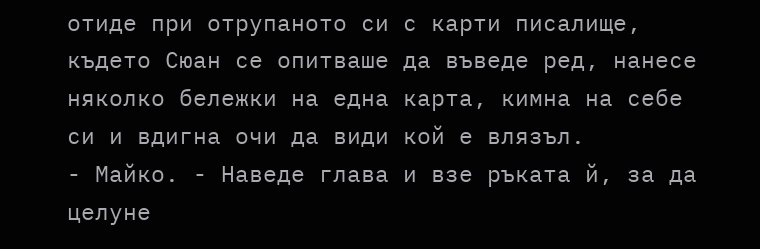отиде при отрупаното си с карти писалище, където Сюан се опитваше да въведе ред, нанесе няколко бележки на една карта, кимна на себе си и вдигна очи да види кой е влязъл.
- Майко. - Наведе глава и взе ръката й, за да целуне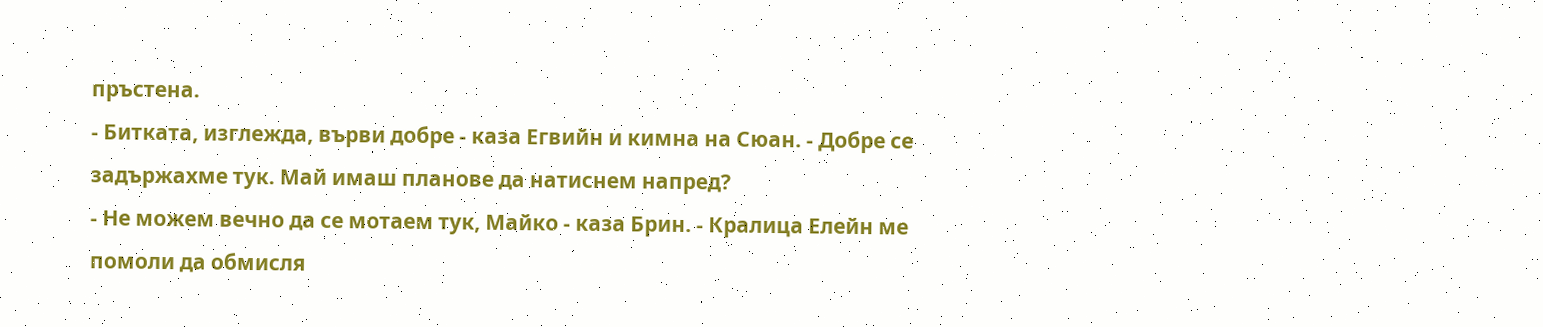пръстена.
- Битката, изглежда, върви добре - каза Егвийн и кимна на Сюан. - Добре се задържахме тук. Май имаш планове да натиснем напред?
- Не можем вечно да се мотаем тук, Майко - каза Брин. - Кралица Елейн ме помоли да обмисля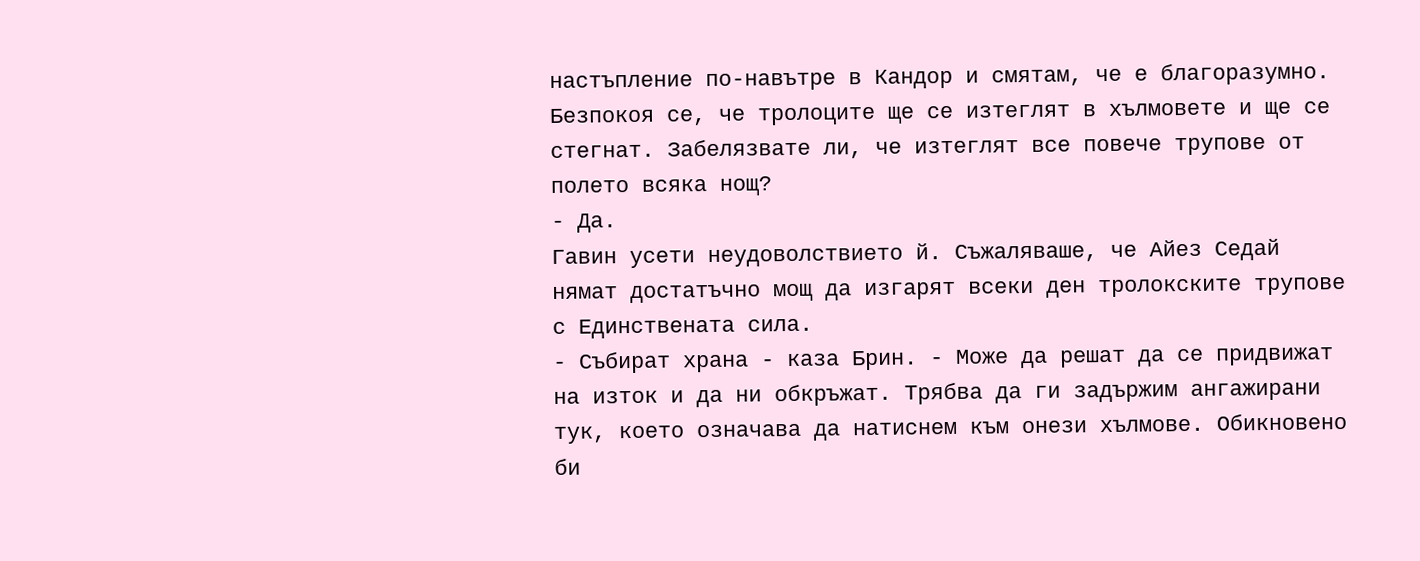настъпление по-навътре в Кандор и смятам, че е благоразумно. Безпокоя се, че тролоците ще се изтеглят в хълмовете и ще се стегнат. Забелязвате ли, че изтеглят все повече трупове от полето всяка нощ?
- Да.
Гавин усети неудоволствието й. Съжаляваше, че Айез Седай нямат достатъчно мощ да изгарят всеки ден тролокските трупове с Единствената сила.
- Събират храна - каза Брин. - Може да решат да се придвижат на изток и да ни обкръжат. Трябва да ги задържим ангажирани тук, което означава да натиснем към онези хълмове. Обикновено би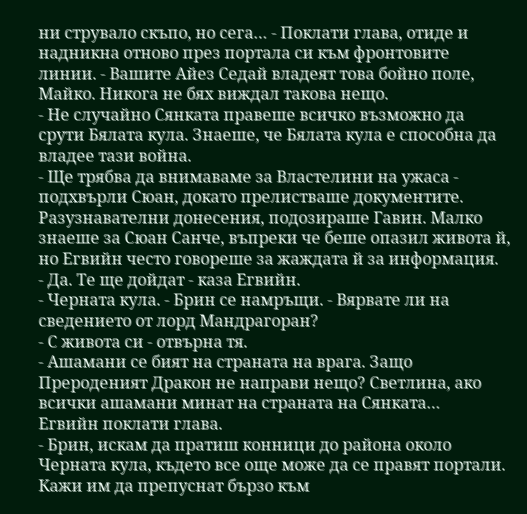ни струвало скъпо, но сега… - Поклати глава, отиде и надникна отново през портала си към фронтовите линии. - Вашите Айез Седай владеят това бойно поле, Майко. Никога не бях виждал такова нещо.
- Не случайно Сянката правеше всичко възможно да срути Бялата кула. Знаеше, че Бялата кула е способна да владее тази война.
- Ще трябва да внимаваме за Властелини на ужаса - подхвърли Сюан, докато прелистваше документите. Разузнавателни донесения, подозираше Гавин. Малко знаеше за Сюан Санче, въпреки че беше опазил живота й, но Егвийн често говореше за жаждата й за информация.
- Да. Те ще дойдат - каза Егвийн.
- Черната кула. - Брин се намръщи. - Вярвате ли на сведението от лорд Мандрагоран?
- С живота си - отвърна тя.
- Ашамани се бият на страната на врага. Защо Прероденият Дракон не направи нещо? Светлина, ако всички ашамани минат на страната на Сянката…
Егвийн поклати глава.
- Брин, искам да пратиш конници до района около Черната кула, където все още може да се правят портали. Кажи им да препуснат бързо към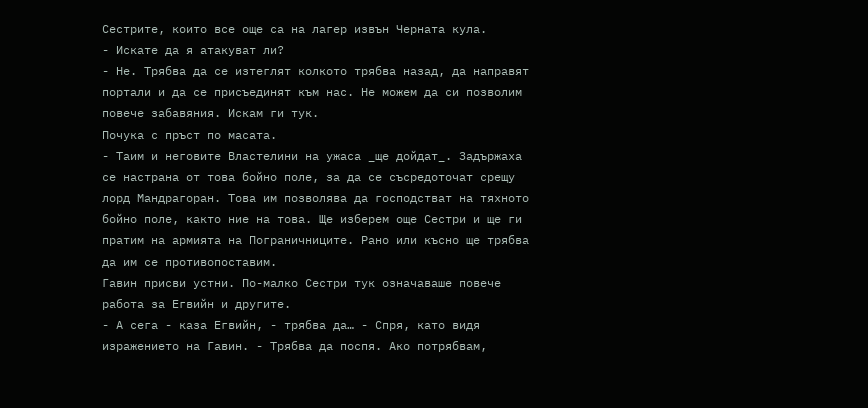Сестрите, които все още са на лагер извън Черната кула.
- Искате да я атакуват ли?
- Не. Трябва да се изтеглят колкото трябва назад, да направят портали и да се присъединят към нас. Не можем да си позволим повече забавяния. Искам ги тук.
Почука с пръст по масата.
- Таим и неговите Властелини на ужаса _ще дойдат_. Задържаха се настрана от това бойно поле, за да се съсредоточат срещу лорд Мандрагоран. Това им позволява да господстват на тяхното бойно поле, както ние на това. Ще изберем още Сестри и ще ги пратим на армията на Пограничниците. Рано или късно ще трябва да им се противопоставим.
Гавин присви устни. По-малко Сестри тук означаваше повече работа за Егвийн и другите.
- А сега - каза Егвийн, - трябва да… - Спря, като видя изражението на Гавин. - Трябва да поспя. Ако потрябвам,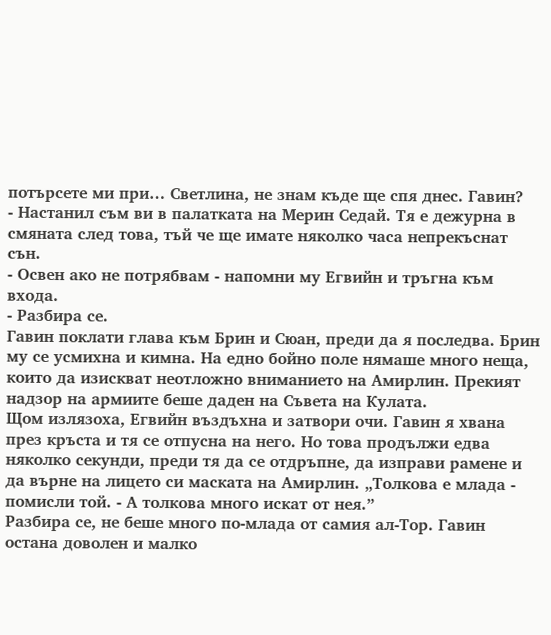потърсете ми при… Светлина, не знам къде ще спя днес. Гавин?
- Настанил съм ви в палатката на Мерин Седай. Тя е дежурна в смяната след това, тъй че ще имате няколко часа непрекъснат сън.
- Освен ако не потрябвам - напомни му Егвийн и тръгна към входа.
- Разбира се.
Гавин поклати глава към Брин и Сюан, преди да я последва. Брин му се усмихна и кимна. На едно бойно поле нямаше много неща, които да изискват неотложно вниманието на Амирлин. Прекият надзор на армиите беше даден на Съвета на Кулата.
Щом излязоха, Егвийн въздъхна и затвори очи. Гавин я хвана през кръста и тя се отпусна на него. Но това продължи едва няколко секунди, преди тя да се отдръпне, да изправи рамене и да върне на лицето си маската на Амирлин. „Толкова е млада - помисли той. - А толкова много искат от нея.”
Разбира се, не беше много по-млада от самия ал-Тор. Гавин остана доволен и малко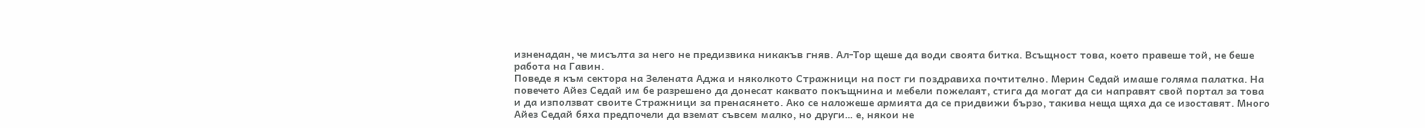изненадан, че мисълта за него не предизвика никакъв гняв. Ал-Тор щеше да води своята битка. Всъщност това, което правеше той, не беше работа на Гавин.
Поведе я към сектора на Зелената Аджа и няколкото Стражници на пост ги поздравиха почтително. Мерин Седай имаше голяма палатка. На повечето Айез Седай им бе разрешено да донесат каквато покъщнина и мебели пожелаят, стига да могат да си направят свой портал за това и да използват своите Стражници за пренасянето. Ако се наложеше армията да се придвижи бързо, такива неща щяха да се изоставят. Много Айез Седай бяха предпочели да вземат съвсем малко, но други… е, някои не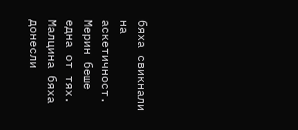бяха свикнали на аскетичност. Мерин беше една от тях. Малцина бяха донесли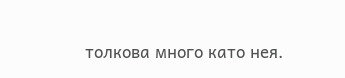толкова много като нея.